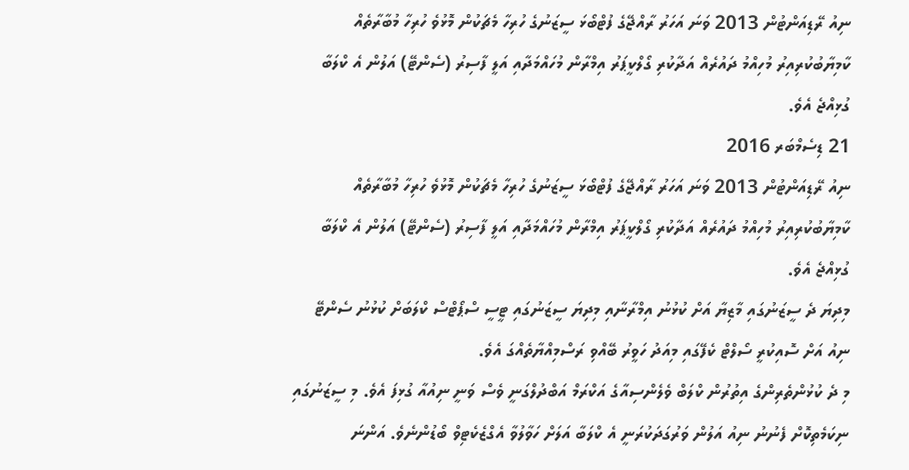ނިއު ރޭޑިއަންޓުން 2013 ވަނަ އަހަރު ރާއްޖޭގެ ފުޓްބޯޅަ ސީޒަނުގެ ހުރިހާ މެޗަކުން މޮޅުވެ ހުރިހާ މުބާރާތެއް ކާމިޔާބުކުރިއިރު މުހިއްމު ދައުރެއް އަދާކުރި ގޯލްކީޕަރު އިމްރާން މުހައްމަދާއި އަލީ ފާސިރު (ސެންޓޭ) އަލުން އެ ކްލަބާ ގުޅިއްޖެ އެވެ.
21 ޑިސެމްބަރ 2016
ނިއު ރޭޑިއަންޓުން 2013 ވަނަ އަހަރު ރާއްޖޭގެ ފުޓްބޯޅަ ސީޒަނުގެ ހުރިހާ މެޗަކުން މޮޅުވެ ހުރިހާ މުބާރާތެއް ކާމިޔާބުކުރިއިރު މުހިއްމު ދައުރެއް އަދާކުރި ގޯލްކީޕަރު އިމްރާން މުހައްމަދާއި އަލީ ފާސިރު (ސެންޓޭ) އަލުން އެ ކްލަބާ ގުޅިއްޖެ އެވެ.
މިދިޔަ ދެ ސީޒަނުގައި މާޒިޔާ އަށް ކުޅުނު އިމްރާނާއި މިދިޔަ ސީޒަނުގައި ޓީސީ ސްޕޯޓްސް ކްލަބަށް ކުޅުނު ސެންޓޭ ނިއު އަށް ސޮއިކުރީ ސޯލްޓް ކެފޭގައި މިއަދު ހަވީރު ބޭއްވި ރަސްމިއްޔާތެއްގަ އެވެ.
މި ދެ ކުޅުންތެރިންގެ އިތުރުން ކްލަބް ވެލެންސިއާގެ އަކްރަމް އަބްދުލްގަނީ ވެސް ވަނީ ނިއުއާ ގުޅިފަ އެވެ. މި ސީޒަނުގައި ނިކަމެތިކޮށް ފެނުނު ނިއު އަލުން ވަރުގަދަކުރަނީ އެ ކްލަބާ އަލަށް ހަވާލުވާ އެގްޒެކެޓިވް ބޯޑުންނެވެ. އަންނަ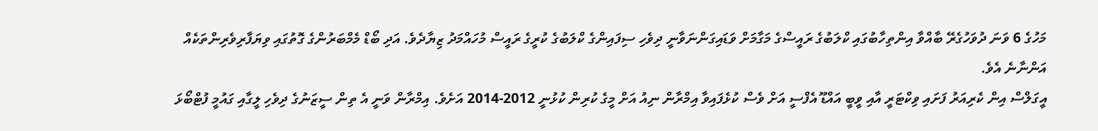މަހުގެ 6 ވަނަ ދުވަހުގެރޭ ބާއްވާ އިންތިހާބުގައި ކްލަބުގެ ރައީސްގެ މަގާމަށް ވަޑައިގަންނަވާނީ ދިވެހި ސިފައިންގެ ކްލަބުގެ ކުރީގެ ރައީސް މުހައްމަދު ޒިޔާދެވެ. އަދި ބޯޑް މެމްބަރުންގެ ގޮތުގައި ވިޔަފާރިވެރިންތަކެއް އަންނާނެ އެވެ.
އީގަލްސް އިން ކެރިއަރު ފަށައި ވިކްޓަރީ އާއި ވީބީ އައްޑޫ އެފްސީ އަށް ވެސް ކުޅެފައިވާ އިމްރާން ނިއު އަށް މީގެ ކުރިން ކުޅުނީ 2012-2014 އަށެވެ. އިމްރާން ވަނީ އެ ތިން ސީޒަނުގެ ދިވެހި ލީގާއި ގައުމީ ފުޓްބޯޅަ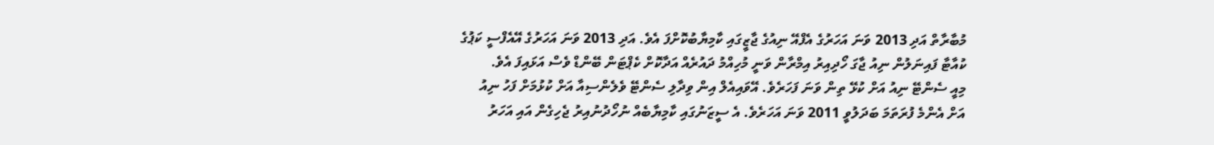މުބާރާތް އަދި 2013 ވަނަ އަހަރުގެ އެފްއޭ ނިއުގެ ޖާޒީގައި ކާމިޔާބުކޮށްފަ އެވެ. އަދި 2013 ވަނަ އަހަރުގެ އޭއެފްސީ ކަޕުގެ ކުއާޓާ ފައިނަލުން ނިއު ޖާގަ ހޯދިއިރު އިމްރާން ވަނީ މުހިއްމު ދައުރެއް އަދާކޮށް ކެޕްޓަން ބޭންޑް ވެސް އަޅައިފަ އެވެ.
މިއީ ސެންޓޭ ނިއު އަށް ކުޅޭ ތިން ވަނަ ފަހަރެވެ. އޭވައިއެލް އިން ވިދާލި ސެންޓޭ ވެލެންސިއާ އަށް ކުޅުމަށް ފަހު ނިއު އަށް އެންމެ ފުރަތަމަ ބަދަލުވީ 2011 ވަނަ އަހަރެވެ. އެ ސީޒަނުގައި ކާމިޔާބެއް ނުހޯދުނުއިރު ޖެހިގެން އައި އަހަރު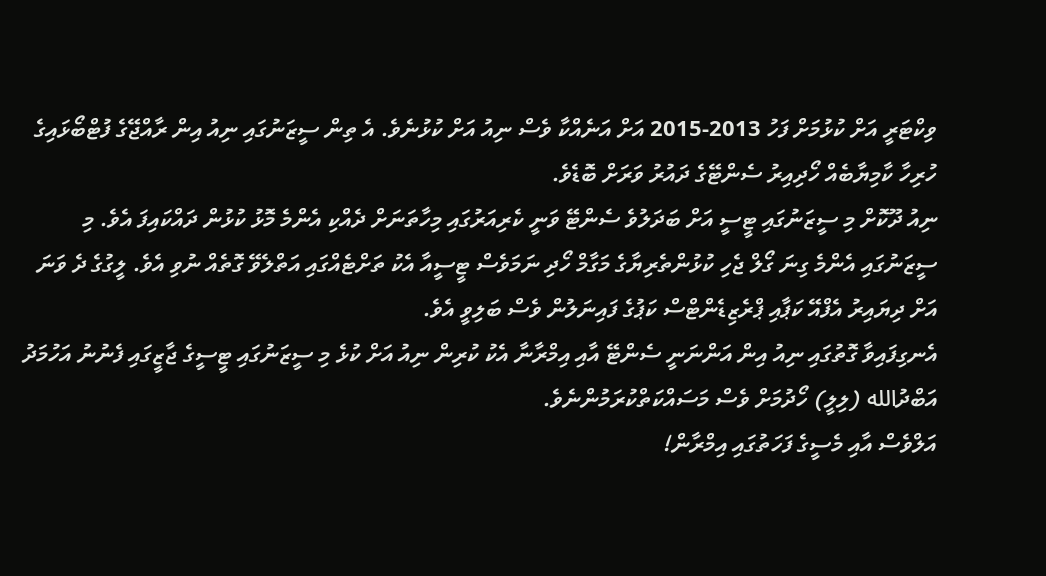ވިކްޓަރީ އަށް ކުޅުމަށް ފަހު 2013-2015 އަށް އަނެއްކާ ވެސް ނިއު އަށް ކުޅުނެވެ. އެ ތިން ސީޒަނުގައި ނިއު އިން ރާއްޖޭގެ ފުޓްބޯޅައިގެ ހުރިހާ ކާމިޔާބެއް ހޯދިއިރު ސެންޓޭގެ ދައުރު ވަރަށް ބޮޑެވެ.
ނިއު ދޫކޮށް މި ސީޒަނުގައި ޓީސީ އަށް ބަދަލުވެ ސެންޓޭ ވަނީ ކެރިއަރުގައި މިހާތަނަށް ދެއްކި އެންމެ މޮޅު ކުޅުން ދައްކައިފަ އެވެ. މި ސީޒަނުގައި އެންމެ ގިނަ ގޯލް ޖެހި ކުޅުންތެރިޔާގެ މަގާމް ހޯދި ނަމަވެސް ޓީސީއާ އެކު ތަށްޓެއްގައި އަތްލެވޭ ގޮތެއް ނުވި އެވެ. ލީގުގެ ދެ ވަނަ އަށް ދިޔައިރު އެފްއޭ ކަޕާއި ޕްރެޒިޑެންޓްސް ކަޕުގެ ފައިނަލުން ވެސް ބަލިވީ އެވެ.
އެނގިފައިވާ ގޮތުގައި ނިއު އިން އަންނަނީ ސެންޓޭ އާއި އިމްރާނާ އެކު ކުރިން ނިއު އަށް ކުޅެ މި ސީޒަނުގައި ޓީސީގެ ޖާޒީގައި ފެނުނު އަހުމަދު އަބްދުالله (ލިލީ) ހޯދުމަށް ވެސް މަސައްކަތްކުރަމުންނެވެ.
އަލްވެސް އާއި މެސީގެ ފަހަތުގައި އިމްރާން!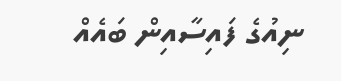ނިއުގެ ފައިސާއިން ބައެއް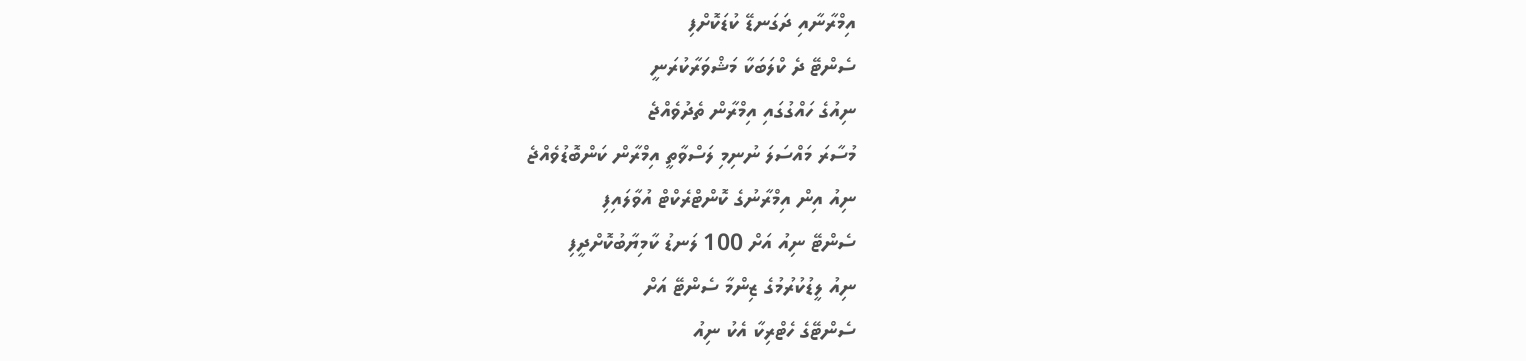އިމްރާނާއި ދަގަނޑޭ ކުޑަކޮށްފި
ސެންޓޭ ދެ ކްލަބަކާ މަޝްވަރާކުރަނީ
ނިއުގެ ހައްގުގައި އިމްރާން ތެދުވެއްޖެ
މުސާރަ މައްސަލަ ނުނިމި ލަސްވާތީ އިމްރާން ކަންބޮޑުވެއްޖެ
ނިއު އިން އިމްރާނުގެ ކޮންޓްރެކްޓް އުވާލައިފި
ސެންޓޭ ނިއު އަށް 100 ލަނޑު ކާމިޔާބުކޮށްދީފި
ނިއު ލީޑުކުރުމުގެ ޒިންމާ ސެންޓޭ އަށް
ސެންޓޭގެ ހެޓްރިކާ އެކު ނިއު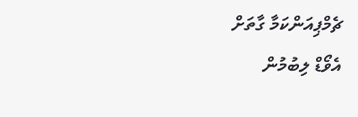ޗެމްޕިއަންކަމާ ގާތަށް
އެވޯޑް ލިބުމުން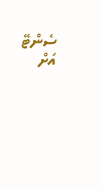ސެންޓޭ އަށް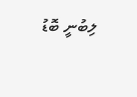ލިބުނީ ބޮޑު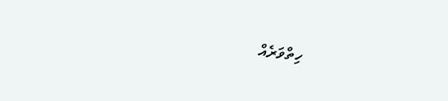ހިތްވަރެއް